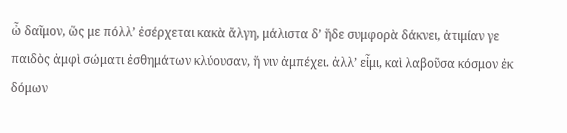ὦ δαῖμον, ὥς με πόλλʼ ἐσέρχεται κακὰ ἄλγη, μάλιστα δʼ ἥδε συμφορὰ δάκνει, ἀτιμίαν γε παιδὸς ἀμφὶ σώματι ἐσθημάτων κλύουσαν, ἥ νιν ἀμπέχει. ἀλλʼ εἶμι, καὶ λαβοῦσα κόσμον ἐκ δόμων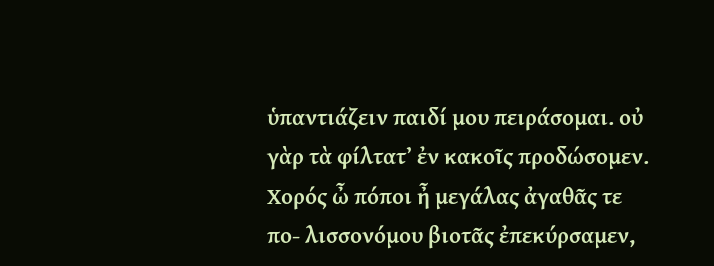ὑπαντιάζειν παιδί μου πειράσομαι. οὐ γὰρ τὰ φίλτατʼ ἐν κακοῖς προδώσομεν. Χορός ὦ πόποι ἦ μεγάλας ἀγαθᾶς τε πο- λισσονόμου βιοτᾶς ἐπεκύρσαμεν,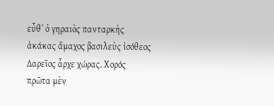εὖθʼ ὁ γηραιὸς πανταρκὴς ἀκάκας ἄμαχος βασιλεὺς ἰσόθεος Δαρεῖος ἆρχε χώρας. Χορός πρῶτα μὲν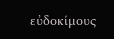εὐδοκίμους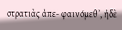στρατιὰς ἀπε- φαινόμεθʼ, ἠδὲ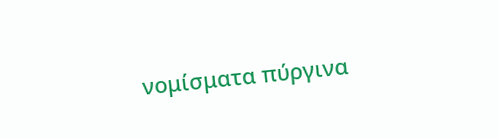νομίσματα πύργινα